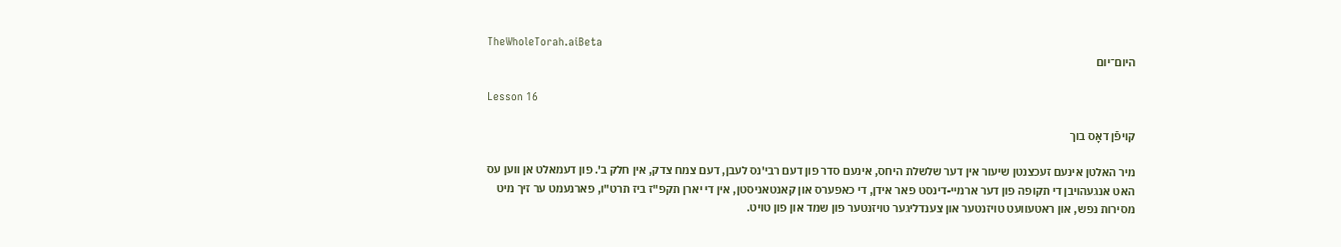TheWholeTorah.aiBeta
היום־יום

Lesson 16

קויפֿן דאָס בוך

מיר האלטן אינעם זעכצנטן שיעור אין דער שלשלת היחס, אינעם סדר פון דעם רבי'נס לעבן, דעם צמח צדק, אין חלק ב'. פון דעמאלט אן ווען עס האט אנגעהויבן די תקופה פון דער ארמיי-דינסט פאר אידן, די כאפערס און קאנטאניסטן, אין די יארן תקפ"ז ביז תרט"ו, פארנעמט ער זיך מיט מסירות נפש, און ראטעוועט טויזנטער און צענדליגער טויזנטער פון שמד און פון טויט.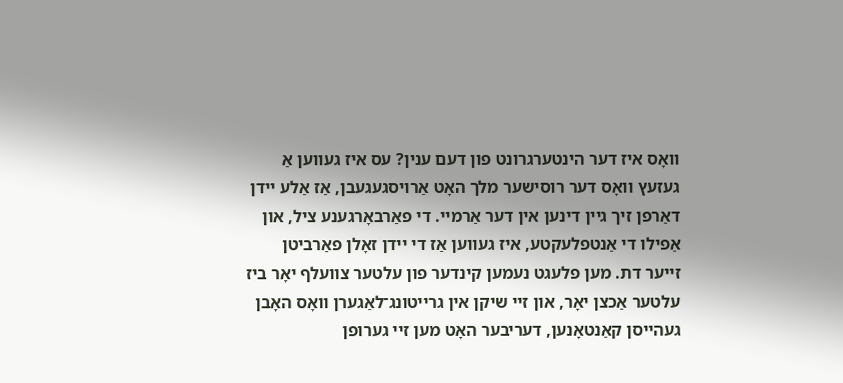וואָס איז דער הינטערגרונט פון דעם ענין? עס איז געווען אַ געזעץ וואָס דער רוסישער מלך האָט אַרויסגעגעבן, אַז אַלע יידן דאַרפן זיך גיין דינען אין דער אַרמיי. די פאַרבאָרגענע ציל, און אַפילו די אַנטפלעקטע, איז געווען אַז די יידן זאָלן פאַרביטן זייער דת. מען פלעגט נעמען קינדער פון עלטער צוועלף יאָר ביז עלטער אַכצן יאָר, און זיי שיקן אין גרייטונג־לאַגערן וואָס האָבן געהייסן קאַנטאָנען, דעריבער האָט מען זיי גערופן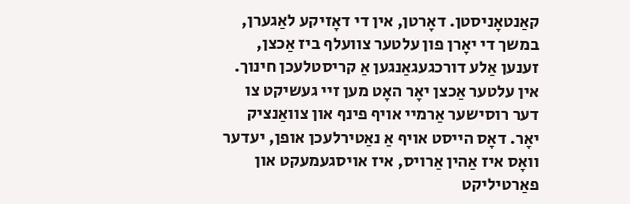קאַנטאָניסטן. דאָרטן, אין די דאָזיקע לאַגערן, במשך די יאָרן פון עלטער צוועלף ביז אַכצן, זענען אַלע דורכגעגאַנגען אַ קריסטלעכן חינוך. אין עלטער אַכצן יאָר האָט מען זיי געשיקט צו דער רוסישער אַרמיי אויף פינף און צוואַנציק יאָר. דאָס הייסט אויף אַ נאַטירלעכן אופן, יעדער וואָס איז אַהין אַרויס, איז אויסגעמעקט און פאַרטיליקט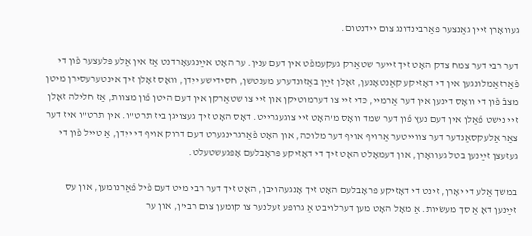געוואָרן זיין גאַנצער פאַרבינדונג צום יידנטום.

דער רבי דער צמח צדק האָט זיך זייער שטאַרק געקעמפֿט אין דעם ענין. ער האָט אײַנגעאָרדנט אַז אין אַלע פּלעצער פֿון די פֿאַרזאַמלונגען אין די דאָזיקע קאַנטאָנען, זאָלן זײַן באַזונדערע מענטשן, חסידישע ייִדן, וואָס זאָלן זיך אינטערעסירן מיטן מצבֿ פֿון די וואָס דינען אין דער אַרמיי, כּדי זיי צו דערמוטיקן און זיי צו שטאַרקן אין דעם היטן פֿון מצוות, אַז חלילה זאָלן זיי נישט פֿאַלן אין דעם נעץ פֿון דער שמד וואָס מ'האָט זיי צוגעגרייט. דאָס האָט זיך געצויגן ביז תרט"ו. אין תרט"ו איז דער צאַר אַלעקסאַנדער דער צווייטער אַרויף אויף דער מלוכה, און האָט פֿאַרגרינגערט דעם דרוק אויף די ייִדן, אַ טייל פֿון די געזעצן זײַנען בטל געוואָרן, און דעמאָלט האָט זיך די דאָזיקע פּראָבלעם אָפּגעשטעלט.

במשך אַלע די יאָרן, זינט די דאָזיקע פּראָבלעם האָט זיך אָנגעהויבן, האָט זיך דער רבי מיט דעם פֿיל פֿאַרנומען, און עס זײַנען דאָ אַ סך מעשׂיות. אַ מאָל האָט מען דערלויבט אַ גרופּע זעלנער צו קומען צום רבי'ן, און ער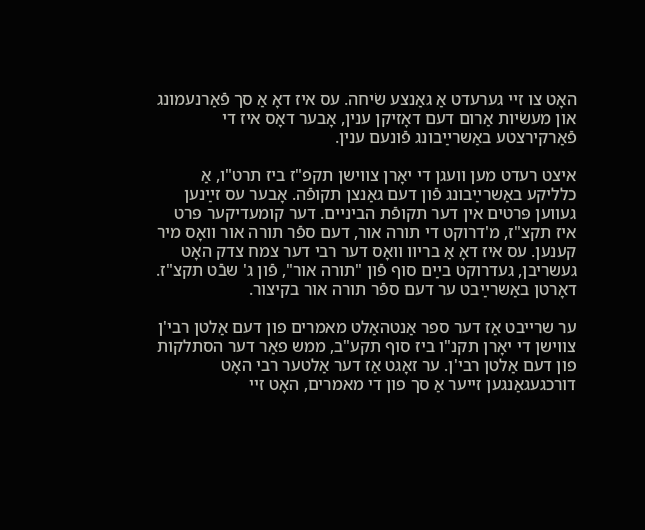האָט צו זיי גערעדט אַ גאַנצע שׂיחה. עס איז דאָ אַ סך פֿאַרנעמונג און מעשׂיות אַרום דעם דאָזיקן ענין, אָבער דאָס איז די פֿאַרקירצטע באַשרײַבונג פֿונעם ענין.

איצט רעדט מען וועגן די יאָרן צווישן תקפ"ז ביז תרט"ו, אַ כלליקע באַשרײַבונג פֿון דעם גאַנצן תקופֿה. אָבער עס זײַנען געווען פּרטים אין דער תקופֿת הבינײם. דער קומעדיקער פּרט איז תקצ"ז, מ'דרוקט די תורה אור, דעם ספֿר תורה אור וואָס מיר קענען. עס איז דאָ אַ בריוו וואָס דער רבי דער צמח צדק האָט געשריבן, געדרוקט בײַם סוף פֿון "תורה אור", פֿון ג' שבֿט תקצ"ז. דאָרטן באַשרײַבט ער דעם ספֿר תורה אור בקיצור.

ער שרייבט אַז דער ספר אַנטהאַלט מאמרים פון דעם אַלטן רבי'ן צווישן די יאָרן תקנ"ו ביז סוף תקע"ב, ממש פאַר דער הסתלקות פון דעם אַלטן רבי'ן. ער זאָגט אַז דער אַלטער רבי האָט דורכגעגאַנגען זייער אַ סך פון די מאמרים, האָט זיי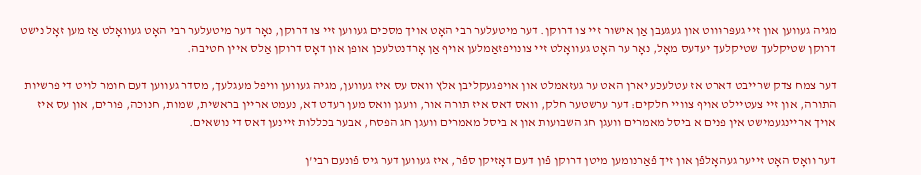מגיה געווען און זיי געפּרוּווט און געגעבן אַן אישור זיי צו דרוקן. דער מיטעלער רבי האָט אויך מסכים געווען זיי צו דרוקן, נאָר דער מיטעלער רבי האָט געוואָלט אַז מען זאָל נישט דרוקן שטיקלעך שטיקלעך יעדעס מאָל, נאָר ער האָט געוואָלט זיי צונויפזאַמלען אויף אַן אָרדנטלעכן אופן און דאָס דרוקן אַלס איין חטיבה.

דער צמח צדק שרייבט דארט אז עטלעכע יארן האט ער געזאמלט און אויפגעקליבן אלץ וואס עס איז געווען, מגיה געווען וויפל מעגלעך, מסדר געווען דעם חומר לויט די פרשיות התורה, און זיי צעטיילט אויף צוויי חלקים: דער ערשטער חלק, וואס דאס איז תורה אור, וועגן וואס מען רעדט דא, נעמט אריין בראשית, שמות, חנוכה, פורים, און עס איז אויך אריינגעמישט אין פנים א ביסל מאמרים וועגן חג השבועות און א ביסל מאמרים וועגן חג הפסח, אבער בכללות זיינען דאס די נושאים.

דער וואָס האָט זייער געהאָלפֿן און זיך פֿאַרנומען מיטן דרוקן פֿון דעם דאָזיקן ספֿר, איז געווען דער גיס פֿונעם רבי'ן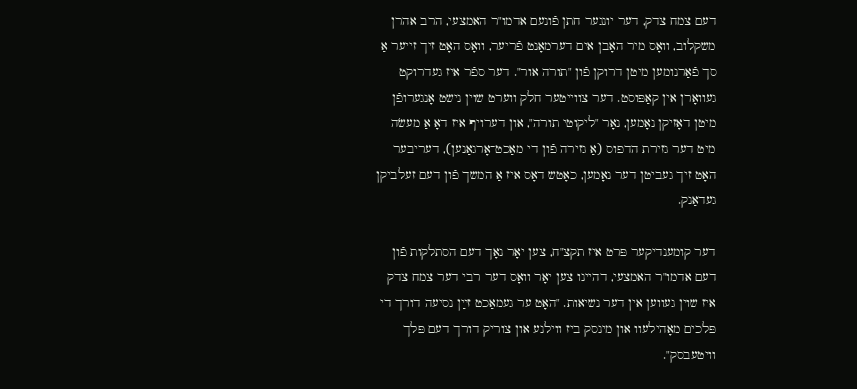דעם צמח צדק, דער יונגער חתן פֿונעם אדמו"ר האמצעי, הרב אהרן משקלוב, וואָס מיר האָבן אים דערמאָנט פֿריער, וואָס האָט זיך זייער אַ סך פֿאַרנומען מיטן דרוקן פֿון "תורה אור". דער ספֿר איז געדרוקט געוואָרן אין קאַפּוסט. דער צווייטער חלק ווערט שוין נישט אָנגערופֿן מיטן דאָזיקן נאָמען, נאָר "ליקוטי תורה", און דערויף איז דאָ אַ מעשׂה מיט דער גזירת הדפוס (אַ גזירה פֿון די מאַכט־אָרגאַנען), דעריבער האָט זיך געביטן דער נאָמען, כאָטש דאָס איז אַ המשך פֿון דעם זעלביקן געדאַנק.

דער קומענדיקער פּרט איז תקצ"ח, צען יאָר נאָך דעם הסתלקות פֿון דעם אדמו"ר האמצעי, דהיינו צען יאָר וואָס דער רבי דער צמח צדק איז שוין געווען אין דער נשיאות. "האָט ער געמאַכט זײַן נסיעה דורך די פּלכים מאָהילעוו און מינסק ביז ווילנע און צוריק דורך דעם פּלך וויטעבסק".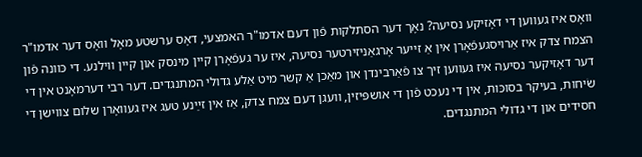וואָס איז געווען די דאָזיקע נסיעה? נאָך דער הסתלקות פֿון דעם אדמו"ר האמצעי, דאָס ערשטע מאָל וואָס דער אדמו"ר הצמח צדק איז אַרויסגעפֿאָרן אין אַ זייער אָרגאַניזירטער נסיעה, איז ער געפֿאָרן קיין מינסק און קיין ווילנע. די כּוונה פֿון דער דאָזיקער נסיעה איז געווען זיך צו פֿאַרבינדן און מאַכן אַ קשר מיט אַלע גדולי המתנגדים. דער רבי דערמאָנט אין די שׂיחות, בעיקר בסוכּות, אין די נעכט פֿון די אושפּיזין, וועגן דעם צמח צדק, אַז אין זײַנע טעג איז געוואָרן שלום צווישן די חסידים און די גדולי המתנגדים.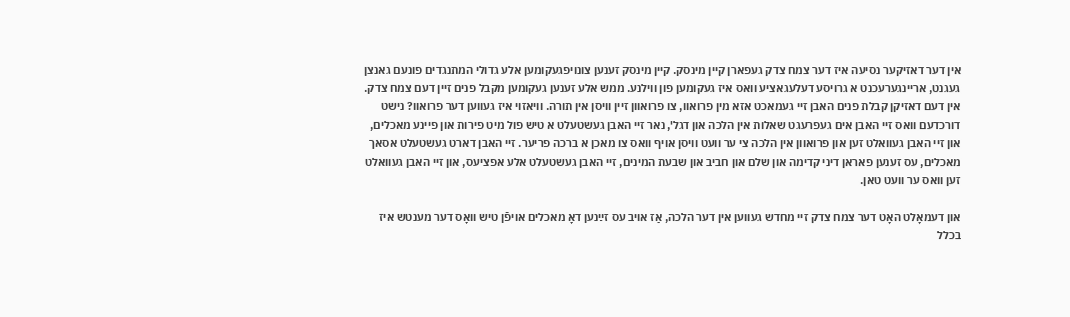אין דער דאזיקער נסיעה איז דער צמח צדק געפארן קיין מינסק. קיין מינסק זענען צונויפגעקומען אלע גדולי המתנגדים פונעם גאנצן געגנט, אריינגערעכנט א גרויסע דעלעגאציע וואס איז געקומען פון ווילנע. ממש אלע זענען געקומען מקבל פנים זיין דעם צמח צדק. אין דעם דאזיקן קבלת פנים האבן זיי געמאכט אזא מין פרואוו, צו פרואוון זיין וויסן אין תורה. וויאזוי איז געווען דער פרואוו? נישט דורכדעם וואס זיי האבן אים געפרעגט שאלות אין הלכה און דגל', נאר זיי האבן געשטעלט א טיש פול מיט פירות און פיינע מאכלים, און זיי האבן געוואלט זען און פרואוון אין הלכה צי ער וועט וויסן אויף וואס צו מאכן א ברכה פריער. זיי האבן דארט געשטעלט אסאך מאכלים, עס זענען פאראן דיני קדימה און שלם און חביב און שבעת המינים, זיי האבן געשטעלט אלע אפציעס, און זיי האבן געוואלט זען וואס ער וועט טאן.

און דעמאָלט האָט דער צמח צדק זיי מחדש געווען אין דער הלכה, אַז אויב עס זײַנען דאָ מאכלים אויפֿן טיש וואָס דער מענטש איז בכלל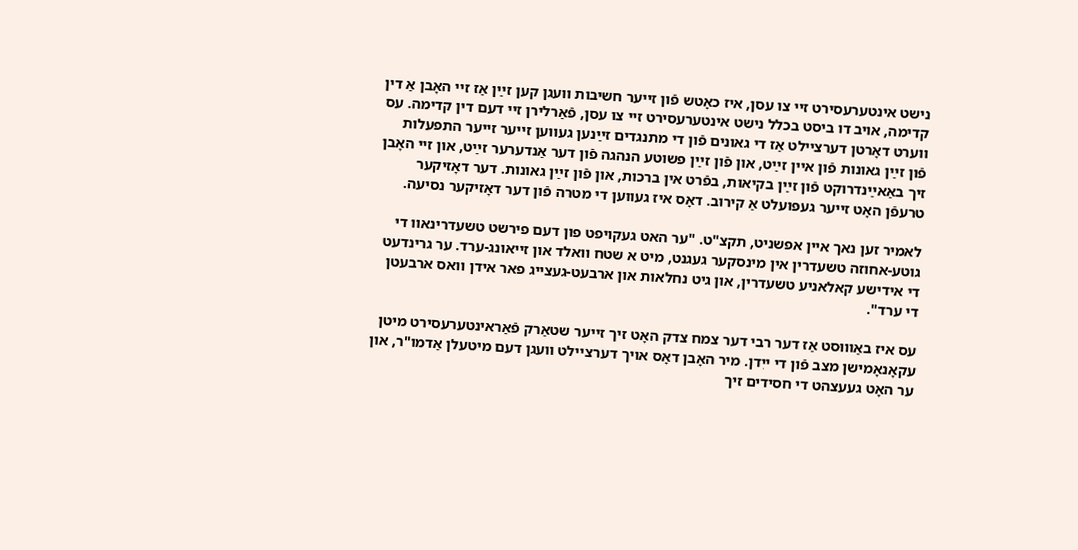נישט אינטערעסירט זיי צו עסן, איז כאָטש פֿון זייער חשיבות וועגן קען זײַן אַז זיי האָבן אַ דין קדימה, אויב דו ביסט בכלל נישט אינטערעסירט זיי צו עסן, פֿאַרלירן זיי דעם דין קדימה. עס ווערט דאָרטן דערציילט אַז די גאונים פֿון די מתנגדים זײַנען געווען זייער זייער התפעלות פֿון זײַן גאונות פֿון איין זײַט, און פֿון זײַן פּשוטע הנהגה פֿון דער אַנדערער זײַט, און זיי האָבן זיך באַאײַנדרוקט פֿון זײַן בקיאות, בפֿרט אין ברכות, און פֿון זײַן גאונות. דער דאָזיקער טרעפֿן האָט זייער געפּועלט אַ קירוב. דאָס איז געווען די מטרה פֿון דער דאָזיקער נסיעה.

לאמיר זען נאך איין אפשניט, תקצ"ט. "ער האט געקויפט פון דעם פירשט טשעדרינאוו די גוטע-אחוזה טשעדרין אין מינסקער געגנט, מיט א שטח וואלד און זייאונג-ערד. ער גרינדעט די אידישע קאלאניע טשעדרין, און גיט נחלאות און ארבעט-געצייג פאר אידן וואס ארבעטן די ערד".

עס איז באַװוּסט אַז דער רבי דער צמח צדק האָט זיך זײער שטאַרק פֿאַראינטערעסירט מיטן עקאָנאָמישן מצב פֿון די ייִדן. מיר האָבן דאָס אױך דערצײלט װעגן דעם מיטעלן אַדמו"ר, און ער האָט געעצהט די חסידים זיך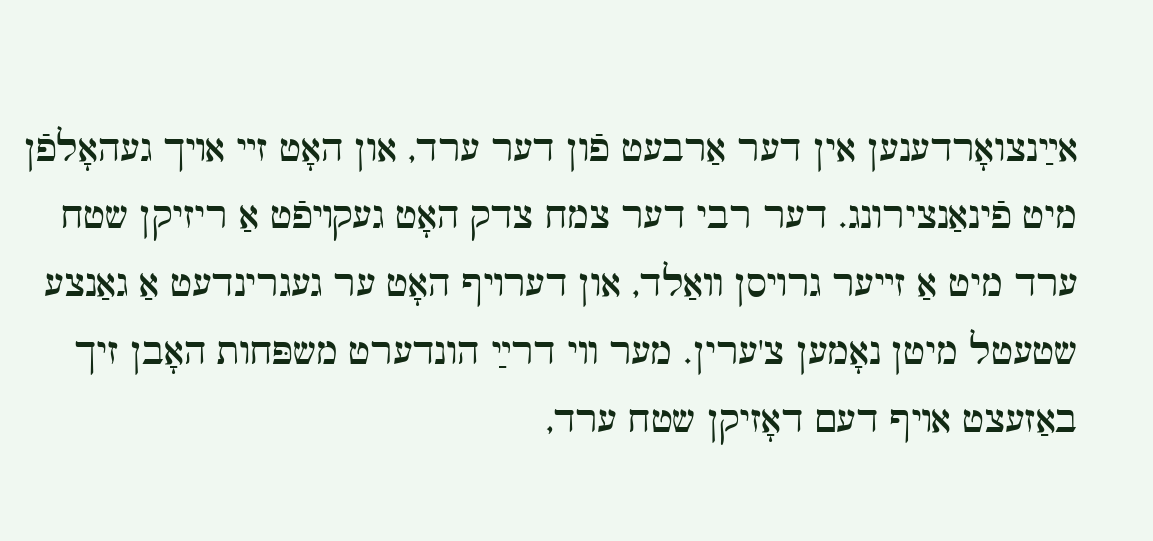אײַנצואָרדענען אין דער אַרבעט פֿון דער ערד, און האָט זײ אױך געהאָלפֿן מיט פֿינאַנצירונג. דער רבי דער צמח צדק האָט געקױפֿט אַ ריזיקן שטח ערד מיט אַ זײער גרױסן װאַלד, און דערױף האָט ער געגרינדעט אַ גאַנצע שטעטל מיטן נאָמען צ'ערין. מער װי דרײַ הונדערט משפּחות האָבן זיך באַזעצט אױף דעם דאָזיקן שטח ערד,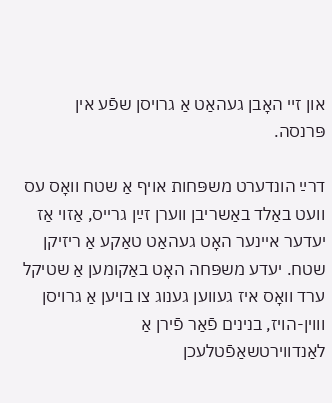און זײ האָבן געהאַט אַ גרױסן שפֿע אין פּרנסה.

דרײַ הונדערט משפּחות אויף אַ שטח וואָס עס וועט באַלד באַשריבן ווערן זײַן גרייס, אַזוי אַז יעדער איינער האָט געהאַט טאַקע אַ ריזיקן שטח. יעדע משפּחה האָט באַקומען אַ שטיקל ערד וואָס איז געווען גענוג צו בויען אַ גרויסן וווין-הויז, בנינים פֿאַר פֿירן אַ לאַנדווירטשאַפֿטלעכן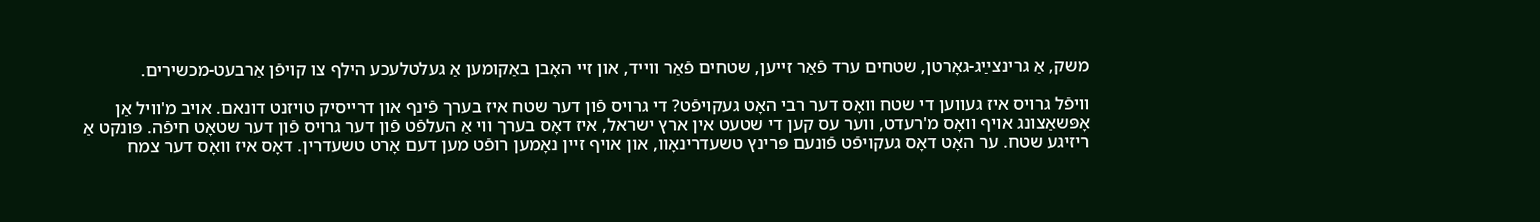משק, אַ גרינצײַג-גאָרטן, שטחים ערד פֿאַר זייען, שטחים פֿאַר ווייד, און זיי האָבן באַקומען אַ געלטלעכע הילף צו קויפֿן אַרבעט-מכשירים.

וויפֿל גרויס איז געווען די שטח וואָס דער רבי האָט געקויפֿט? די גרויס פֿון דער שטח איז בערך פֿינף און דרייסיק טויזנט דונאם. אויב מ'וויל אַן אָפּשאַצונג אויף וואָס מ'רעדט, ווער עס קען די שטעט אין ארץ ישראל, איז דאָס בערך ווי אַ העלפֿט פֿון דער גרויס פֿון דער שטאָט חיפֿה. פּונקט אַ ריזיגע שטח. ער האָט דאָס געקויפֿט פֿונעם פּרינץ טשעדרינאָוו, און אויף זיין נאָמען רופֿט מען דעם אָרט טשעדרין. דאָס איז וואָס דער צמח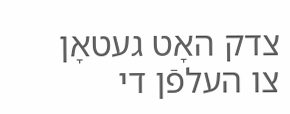צדק האָט געטאָן צו העלפֿן די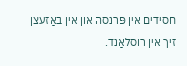חסידים אין פּרנסה און אין באַזעצן זיך אין רוסלאַנד.